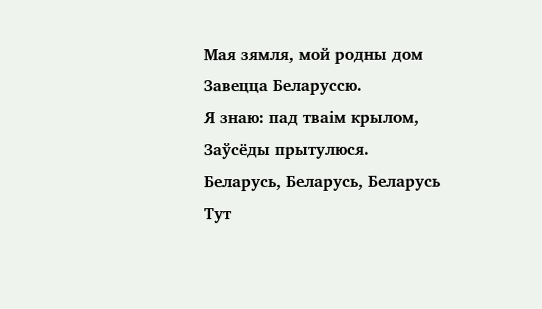Мая зямля, мой родны дом
Завецца Беларуссю.
Я знаю: пад тваім крылом,
Заўсёды прытулюся.
Беларусь, Беларусь, Беларусь
Тут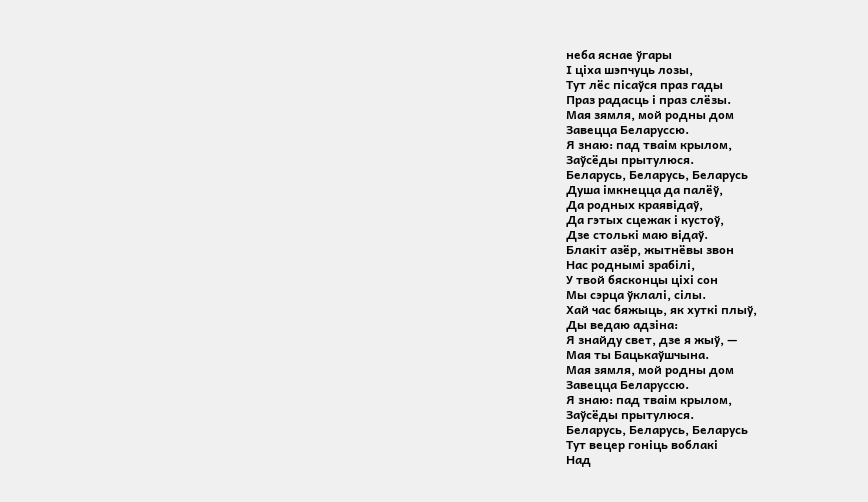неба яснае ўгары
І ціха шэпчуць лозы,
Тут лёс пісаўся праз гады
Праз радасць і праз слёзы.
Мая зямля, мой родны дом
Завецца Беларуссю.
Я знаю: пад тваім крылом,
Заўсёды прытулюся.
Беларусь, Беларусь, Беларусь
Душа імкнецца да палёў,
Да родных краявідаў,
Да гэтых сцежак і кустоў,
Дзе столькі маю відаў.
Блакіт азёр, жытнёвы звон
Нас роднымі зрабілі,
У твой бясконцы ціхі сон
Мы сэрца ўклалі, сілы.
Хай час бяжыць, як хуткі плыў,
Ды ведаю адзіна:
Я знайду свет, дзе я жыў, —
Мая ты Бацькаўшчына.
Мая зямля, мой родны дом
Завецца Беларуссю.
Я знаю: пад тваім крылом,
Заўсёды прытулюся.
Беларусь, Беларусь, Беларусь
Тут вецер гоніць воблакі
Над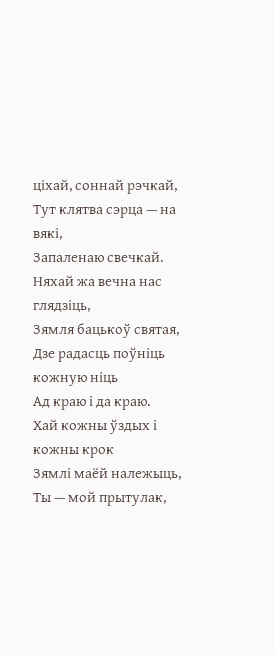ціхай, соннай рэчкай,
Тут клятва сэрца — на вякі,
Запаленаю свечкай.
Няхай жа вечна нас глядзіць,
Зямля бацькоў святая,
Дзе радасць поўніць кожную ніць
Ад краю і да краю.
Хай кожны ўздых і кожны крок
Зямлі маёй належыць,
Ты — мой прытулак,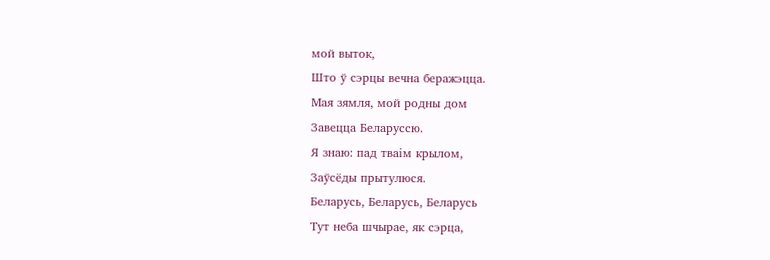мой выток,
Што ў сэрцы вечна беражэцца.
Мая зямля, мой родны дом
Завецца Беларуссю.
Я знаю: пад тваім крылом,
Заўсёды прытулюся.
Беларусь, Беларусь, Беларусь
Тут неба шчырае, як сэрца,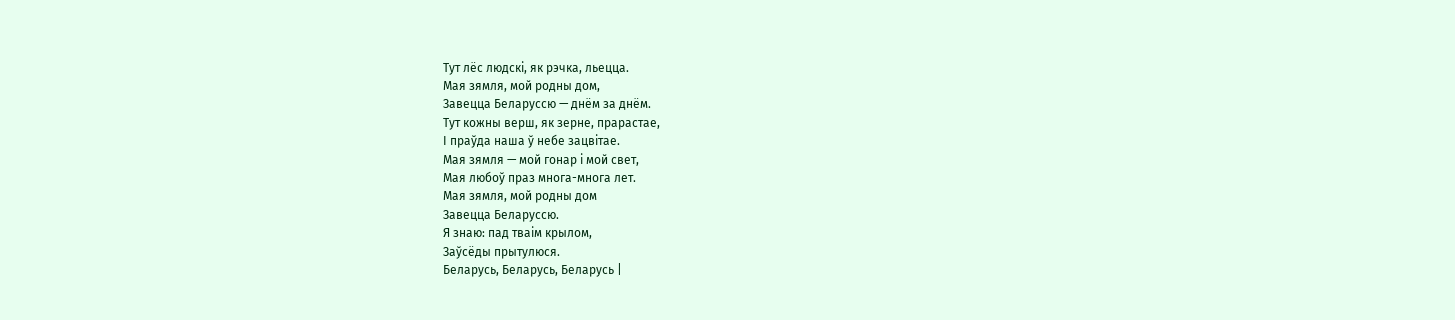Тут лёс людскі, як рэчка, льецца.
Мая зямля, мой родны дом,
Завецца Беларуссю — днём за днём.
Тут кожны верш, як зерне, прарастае,
І праўда наша ў небе зацвітае.
Мая зямля — мой гонар і мой свет,
Мая любоў праз многа-многа лет.
Мая зямля, мой родны дом
Завецца Беларуссю.
Я знаю: пад тваім крылом,
Заўсёды прытулюся.
Беларусь, Беларусь, Беларусь |